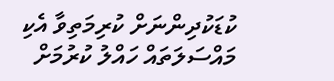ކުޑަކުދިންނަށް ކުރިމަތިވާ އެކި މައްސަލަތައް ހައްލު ކުރުމަށް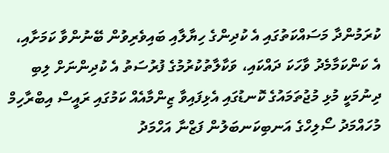ކުރަމުންދާ މަސައްކަތުގައި އެ ކުދިންގެ ހިޔާލާއި ބައިވެރިވުން ބޭނުންވާ ކަމަށާއި، އެ ކަންކަމާމެދު ވާހަކަ ދައްކައި، ވަކާލާތުކުރުމުގެ ފުރުސަތު އެ ކުދިންނަށް ލިބި ދިނުމަކީ މުޅި މުޖުތަމައުގެ ކޮނޑުގައި އެޅިފައިވާ ޒިންމާއެއް ކަމުގައި ރައީސް އިބްރާހިމް މުހައްމަދު ސޯލިހްގެ އަނބިކަނބަލުން ފަޒްނާ އަހްމަދު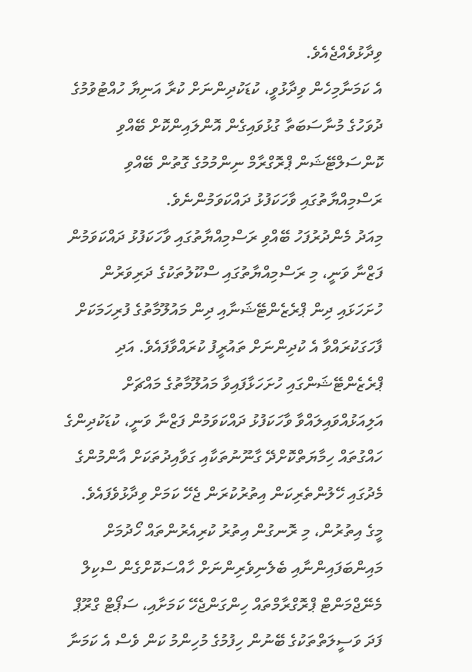ވިދާޅުވެއްޖެއެވެ.
އެ ކަމަނާމިހެން ވިދާޅުވީ، ކުޑަކުދިންނަށް ކުރާ އަނިޔާ ހުއްޓުވުމުގެ ދުވަހުގެ މުނާސަބަތާ ގުޅުވައިގެން އޮންލައިންކޮށް ބޭއްވި ކޮންސަލްޓޭޝަން ޕްރޮގްރާމް ނިންމުމުގެ ގޮތުން ބޭއްވި ރަސްމިއްޔާތުގައި ވާހަކަފުޅު ދައްކަވަމުންނެވެ.
މިއަދު މެންދުރުފަހު ބޭއްވި ރަސްމިއްޔާތުގައި ވާހަކަފުޅު ދައްކަވަމުން ފަޒްނާ ވަނީ، މި ރަސްމިއްޔާތުގައި ސްކޫލުތަކުގެ ދަރިވަރުން ހުށަހަޅައި ދިން ޕްރެޒެންޓޭޝަނާއި ދިން މައުލޫމާތުގެ ފުރިހަމަކަށް ފާހަގަކުރައްވާ އެ ކުދިންނަށް ތައުރީފު ކުރައްވާފައެވެ. އަދި ޕްރެޒެންޓޭޝަންގައި ހުށަހަޅާފައިވާ މައުލޫމާތުގެ މައްޗަށް އަލިއަޅުއްވައިލައްވާ ވާހަކަފުޅު ދައްކަވަމުން ފަޒްނާ ވަނީ، ކުޑަކުދިންގެ ހައްގުތައް ހިމާޔަތްކޮށްދޭ ގާނޫނުތަކާއި ގަވާއިދުތަކަށް އާންމުންގެ މެދުގައި ހޭލުންތެރިކަން އިތުރުކުރަން ޖެހޭ ކަމަށް ވިދާޅުވެފައެވެ.
މީގެ އިތުރުން، މި ރޮނގުން އިތުރު ކުރިއެރުންތައް ހޯދުމަށް މައިންބަފައިންނާއި ބެލެނިވެރިންނަށް ހާއްސަކޮށްގެން ސްކިލް މެނޭޖްމަންޓް ޕްރޮގްރާމްތައް ހިންގަންޖެހޭ ކަމަށާއި، ސަޕޯޓް ގްރޫޕް ފަދަ ވަސީލަތްތަކުގެ ބޭނުން ހިފުމުގެ މުހިންމު ކަން ވެސް އެ ކަމަނާ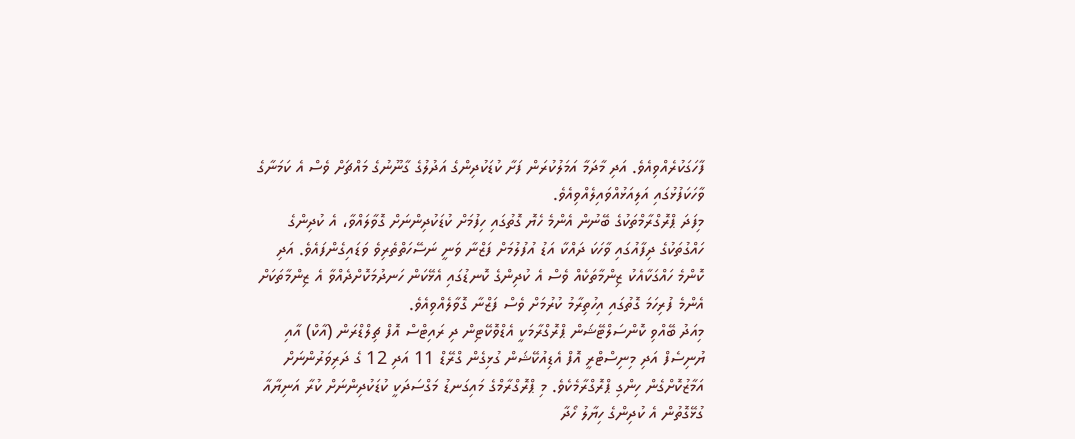ފާހަގަކުރެއްވިއެވެ. އަދި މާދަމާ އަމަލުކުރަން ފަށާ ކުޑަކުދިންގެ އަދުލުގެ ގާނޫނުގެ މައްޗަށް ވެސް އެ ކަމަނާގެ ވާހަކަފުޅުގައި އަލިއަޅުއްވައިލެއްވިއެވެ.
މިފަދަ ޕްރޮގްރާމްތަކުގެ ބޭނުން އެންމެ ހެޔޮ ގޮތުގައި ހިފުމަށް ކުޑަކުދިންނަށް ގޮވާލައްވާ، އެ ކުދިންގެ ހައްގުތަކުގެ ދިފާއުގައި ވާހަކަ ދައްކާ އަޑު އުފުލުމަށް ފަޒްނާ ވަނީ ނަސޭހަތްތެރިވެ ވަޑައިގެންފައެވެ. އަދި ކޮންމެ ހައްގަކާއެކު ޒިންމާތަކެއް ވެސް އެ ކުދިންގެ ކޮނޑުގައި އެޅޭކަން ހަނދުމަކޮށްދެއްވާ އެ ޒިންމާތަކަށް އެންމެ ފުރިހަމަ ގޮތުގައި އިހުތިރާމު ކުރުމަށް ވެސް ފަޒްނާ ގޮވާލެއްވިއެވެ.
މިއަދު ބޭއްވި ކޮންސަލްޓޭޝަން ޕްރޮގްރާމަކީ އެޑްވޮކޭޓިން ދި ރައިޓްސް އޮފް ޗިލްޑްރަން (އާކް) އާއި ޔުނިސެފް އަދި މިނިސްޓްރީ އޮފް އެޑިއުކޭޝަން ގުޅިގެން ގްރޭޑް 11 އަދި 12 ގެ ދަރިވަރުންނަށް އަމާޒުކޮށްގެން ހިންގި ޕްރޮގްރާމެކެވެ. މި ޕްރޮގްރާމްގެ މައިގަނޑު މަގްސަދަކީ ކުޑަކުދިންނަށް ކުރާ އަނިޔާއާ ގުޅޭގޮތުން އެ ކުދިންގެ ހިޔާލު ހޯދާ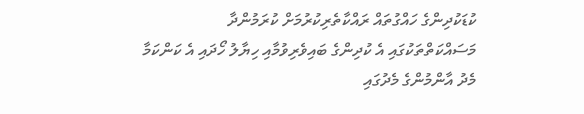ކުޑަކުދިންގެ ހައްގުތައް ރައްކާތެރިކުރުމަށް ކުރަމުންދާ މަސައްކަތްތަކުގައި އެ ކުދިންގެ ބައިވެރިވުމާއި ހިޔާލު ހޯދައި އެ ކަންކަމާ މެދު އާންމުންގެ މެދުގައި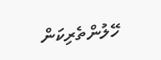ހޭލުންތެރިކަން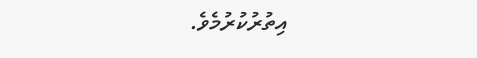އިތުރުކުރުމެވެ.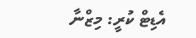އެޑިޓް ކުރީ: މިޒްނާ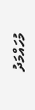މުހައްމަދު